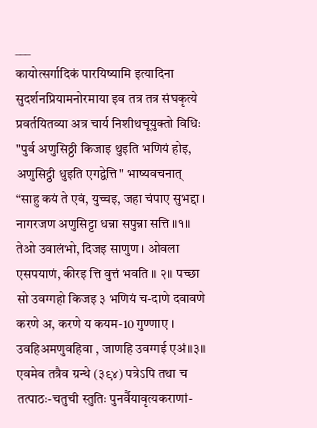___
कायोत्सर्गादिकं पारयिष्यामि इत्यादिना सुदर्शनप्रियामनोरमाया इव तत्र तत्र संघकृत्ये प्रवर्तयितव्या अत्र चार्य निशीथचूयुक्तो विधिः "पुर्व अणुसिठ्ठी किजाइ थुइति भणियं होइ, अणुसिट्ठी धुइति एगद्वेत्ति" भाष्यवचनात् “साहु कयं ते एवं, युच्चइ, जहा चंपाए सुभद्दा । नागरजण अणुसिट्टा धन्ना सपुन्ना सत्ति ॥१॥ तेओ उवालंभो, दिजइ साणुण । ओवला एसपयाणं, कीरइ त्ति वुत्तं भवति ॥ २॥ पच्छा सो उवग्गहो किजइ ३ भणियं च-दाणे दवावणे करणे अ, करणे य कयम-10 गुण्णाए । उवहिअमणुवहिवा , जाणहि उवग्गई एअं॥३॥ एवमेव तत्रैव ग्रन्थे (३९४) पत्रेऽपि तथा च तत्पाठः-चतुची स्तुतिः पुनर्वैयावृत्यकराणां-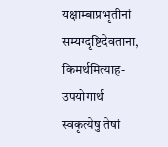यक्षाम्बाप्रभृतीनां सम्यग्दृष्टिदेवताना, किमर्थमित्याह-उपयोगार्थ स्वकृत्येषु तेषां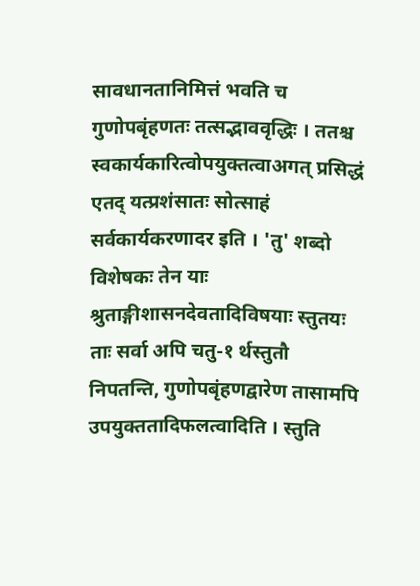सावधानतानिमित्तं भवति च गुणोपबृंहणतः तत्सद्भाववृद्धिः । ततश्च स्वकार्यकारित्वोपयुक्तत्वाअगत् प्रसिद्धं एतद् यत्प्रशंसातः सोत्साहं सर्वकार्यकरणादर इति । 'तु' शब्दो विशेषकः तेन याः श्रुताङ्गीशासनदेवतादिविषयाः स्तुतयः ताः सर्वा अपि चतु-१ र्थस्तुतौ निपतन्ति, गुणोपबृंहणद्वारेण तासामपि उपयुक्ततादिफलत्वादिति । स्तुति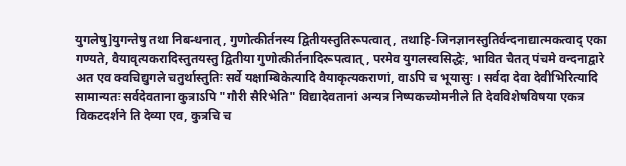युगलेषु]युगन्तेषु तथा निबन्धनात् , गुणोत्कीर्तनस्य द्वितीयस्तुतिरूपत्वात् , तथाहि-जिनज्ञानस्तुतिर्वन्दनाद्यात्मकत्वाद् एका गण्यते, वैयावृत्यकरादिस्तुतयस्तु द्वितीया गुणोत्कीर्तनादिरूपत्वात् , परमेव युगलस्वसिद्धेः, भावित चैतत् पंचमे वन्दनाद्वारे अत एव क्वचिद्युगले चतुर्थास्तुतिः सर्वे यक्षाम्बिकेत्यादि वैयाकृत्यकराणां, वाऽपि च भूयासुः । सर्वदा देवा देवीभिरित्यादि सामान्यतः सर्वदेवताना कुत्राऽपि "गौरी सैरिभेति" विद्यादेवतानां अन्यत्र निष्पकच्योमनीले ति देवविशेषविषया एकत्र विकटदर्शने ति देव्या एव, कुत्रचि च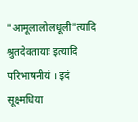"आमूलालोलधूली"त्यादि श्रुतदेवतायाः इत्यादि परिभाषनीयं । इदं सूक्ष्मधिया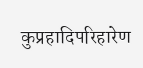कुप्रहादिपरिहारेण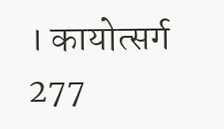। कायोत्सर्ग
277